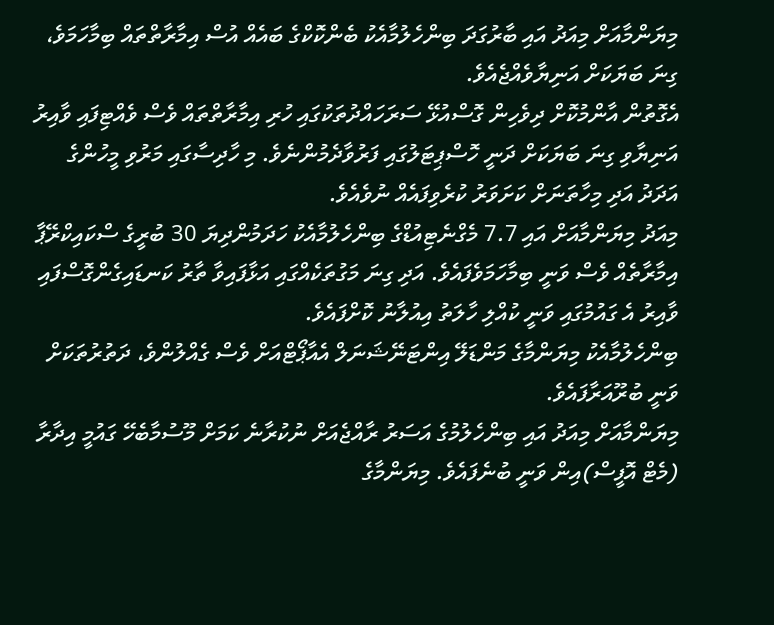މިޔަންމާއަށް މިއަދު އައި ބާރުގަދަ ބިންހެލުމާއެކު ބެންކޮކްގެ ބައެއް އުސް އިމާރާތްތައް ބިމާހަމަވެ، ގިނަ ބަޔަކަށް އަނިޔާވެއްޖެއެވެ.
އެގޮތުން އާންމުކޮށް ދިވެހިން ގޮސްއުޅޭ ސަރަހައްދުތަކުގައި ހުރި އިމާރާތްތައް ވެސް ވެއްޓިފައި ވާއިރު އަނިޔާވި ގިނަ ބަޔަކަށް ދަނީ ހޮސްޕިޓަލުގައި ފަރުވާދެމުންނެވެ. މި ހާދިސާގައި މަރުވި މީހުންގެ އަދަދު އަދި މިހާތަނަށް ކަށަވަރު ކުރެވިފައެއް ނުވެއެވެ.
މިއަދު މިޔަންމާއަށް އައި 7.7 މެގްނެޓިއުޑްގެ ބިންހެލުމާއެކު ހަދަމުންދިޔަ 30 ބުރީގެ ސްކައިކްރޭޕާ އިމާރާތެއް ވެސް ވަނީ ބިމާހަމަވެފައެވެ. އަދި ގިނަ މަގުތަކެއްގައި އަޅާފައިވާ ތާރު ކަނޑައިގެންގޮސްފައި ވާއިރު އެ ގައުމުގައި ވަނީ ކުއްލި ހާލަތު އިއުލާނު ކޮށްފައެވެ.
ބިންހެލުމާއެކު މިޔަންމާގެ މަންޑަލޭ އިންޓަނޭޝަނަލް އެއާޕޯޓްއަށް ވެސް ގެއްލުންވެ، ދަތުރުތަކަށް ވަނީ ބުރޫއަރާފައެވެ.
މިޔަންމާއަށް މިއަދު އައި ބިންހެލުމުގެ އަސަރު ރާއްޖެއަށް ނުކުރާނެ ކަމަށް މޫސުމާބެހޭ ގައުމީ އިދާރާ (މެޓް އޮފީސް)އިން ވަނީ ބުނެފައެވެ. މިޔަންމާގެ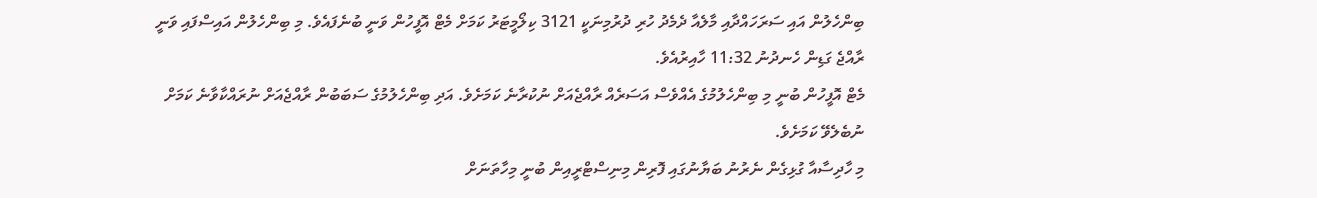ބިންހެލުން އައި ސަރަހައްދާއި މާލެއާ ދެމެދު ހުރި ދުރުމިނަކީ 3121 ކިލޯމީޓަރު ކަމަށް މެޓް އޮފީހުން ވަނީ ބުނެފައެވެ. މި ބިންހެލުން އައިސްފައި ވަނީ ރާއްޖެ ގަޑިން ހެނދުނު 11:32 ހާއިރުއެވެ.
މެޓް އޮފީހުން ބުނީ މި ބިންހެލުމުގެ އެއްވެސް އަސަރެއް ރާއްޖެއަށް ނުކުރާނެ ކަމަށެވެ. އަދި ބިންހެލުމުގެ ސަބަބުން ރާއްޖެއަށް ނުރައްކާވާނެ ކަމަށް ނުބެލެވޭ ކަމަށެވެ.
މި ހާދިސާއާ ގުޅިގެން ނެރުނު ބަޔާނުގައި ފޮރިން މިނިސްޓްރީއިން ބުނީ މިހާތަނަށް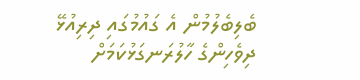ބެލިބެލުމުން އެ ގައުމުގައި ދިރިއުޅޭ ދިވެހިންގެ ހާލުރަނގަޅުކަމަށް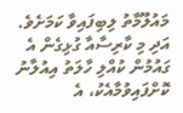މައުލޫމާތު ލިބިފައިވާ ކަމަށެވެ. އަދި މި ކާރިސާއާ ގުޅިގެން އެ ގައުމުން ކުއްލި ހާލަތު އިއުލާނު ކޮށްފައިވުމާއެކު، އެ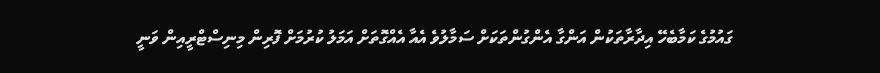ގައުމުގެ ކަމާބެހޭ އިދާރާތަކުން އަންގާ އެންގުންތަކަށް ސަމާލުވެ އެއާ އެއްގޮތަށް އަމަލު ކުރުމަށް ފޮރިން މިނިސްޓްރީއިން ވަނީ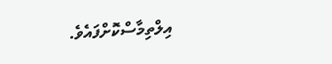އިލްތިމާސްކޮށްފައެވެ.